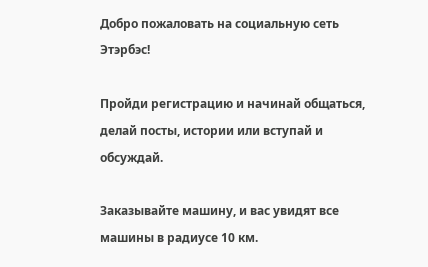Добро пожаловать на социальную сеть Этэрбэс!

Пройди регистрацию и начинай общаться, делай посты, истории или вступай и обсуждай.

Заказывайте машину, и вас увидят все машины в радиусе 10 км.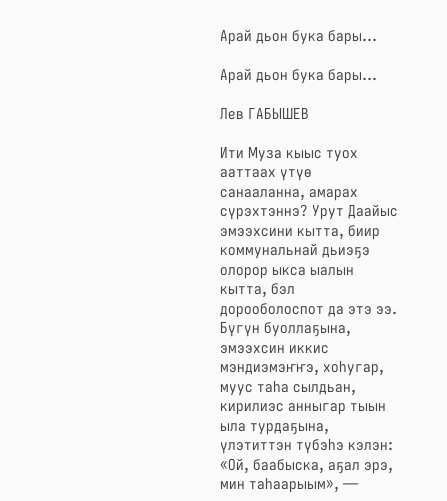Арай дьон бука бары…

Арай дьон бука бары…

Лев ГАБЫШЕВ

Ити Муза кыыс туох ааттаах үтүө санааланна, амарах сүрэхтэннэ? Урут Даайыс эмээхсини кытта, биир коммунальнай дьиэҕэ олорор ыкса ыалын кытта, бэл дорооболоспот да этэ ээ. Бүгүн буоллаҕына, эмээхсин иккис мэндиэмэҥҥэ, хоhугар, муус таhа сылдьан, кирилиэс анныгар тыын ыла турдаҕына, үлэтиттэн түбэһэ кэлэн: «Ой, баабыска, аҕал эрэ, мин таһаарыым», —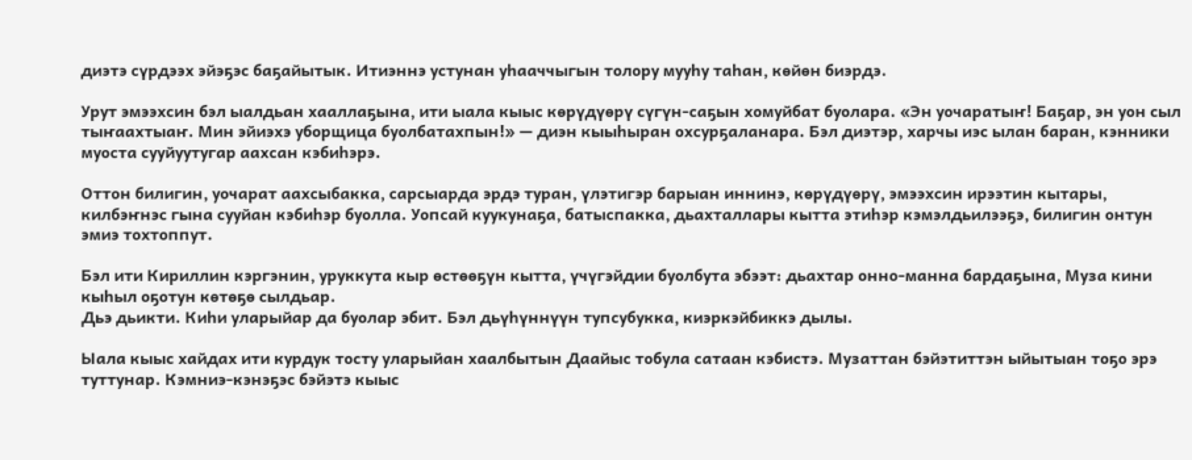диэтэ сүрдээх эйэҕэс баҕайытык. Итиэннэ устунан уһааччыгын толору мууһу таһан, көйөн биэрдэ.

Урут эмээхсин бэл ыалдьан хааллаҕына, ити ыала кыыс көрүдүөрү сүгүн-саҕын хомуйбат буолара. «Эн уочаратыҥ! Баҕар, эн уон сыл тыҥаахтыаҥ. Мин эйиэхэ уборщица буолбатахпын!» — диэн кыыһыран охсурҕаланара. Бэл диэтэр, харчы иэс ылан баран, кэнники муоста сууйуутугар аахсан кэбиһэрэ.

Оттон билигин, уочарат аахсыбакка, сарсыарда эрдэ туран, үлэтигэр барыан иннинэ, көрүдүөрү, эмээхсин ирээтин кытары, килбэҥнэс гына сууйан кэбиһэр буолла. Уопсай куукунаҕа, батыспакка, дьахталлары кытта этиһэр кэмэлдьилээҕэ, билигин онтун эмиэ тохтоппут.

Бэл ити Кириллин кэргэнин, уруккута кыр өстөөҕүн кытта, үчүгэйдии буолбута эбээт: дьахтар онно-манна бардаҕына, Муза кини кыһыл оҕотун көтөҕө сылдьар.
Дьэ дьикти. Киһи уларыйар да буолар эбит. Бэл дьүһүннүүн тупсубукка, киэркэйбиккэ дылы.

Ыала кыыс хайдах ити курдук тосту уларыйан хаалбытын Даайыс тобула сатаан кэбистэ. Музаттан бэйэтиттэн ыйытыан тоҕо эрэ туттунар. Кэмниэ-кэнэҕэс бэйэтэ кыыс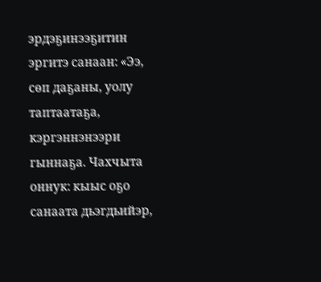эрдэҕинээҕитин эргитэ санаан: «Ээ, сөп даҕаны, уолу таптаатаҕа, кэргэннэнээри гыннаҕа. Чахчыта оннук: кыыс оҕо санаата дьэгдьийэр,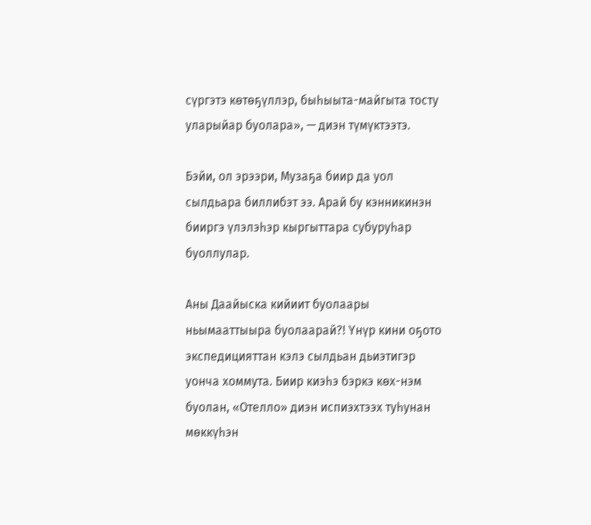сүргэтэ көтөҕүллэр, быһыыта-майгыта тосту уларыйар буолара», — диэн түмүктээтэ.

Бэйи, ол эрээри, Музаҕа биир да уол сылдьара биллибэт ээ. Арай бу кэнникинэн бииргэ үлэлэһэр кыргыттара субуруһар буоллулар.

Аны Даайыска кийиит буолаары ньымааттыыра буолаарай?! Үнүр кини оҕото экспедицияттан кэлэ сылдьан дьиэтигэр уонча хоммута. Биир киэһэ бэркэ көх-нэм буолан, «Отелло» диэн испиэхтээх туһунан мөккүһэн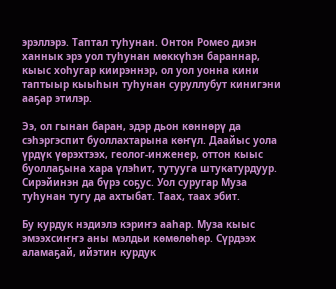эрэллэрэ. Таптал туһунан. Онтон Ромео диэн ханнык эрэ уол туһунан мөккүһэн бараннар, кыыс хоһугар киирэннэр, ол уол уонна кини таптыыр кыыһын туһунан суруллубут кинигэни ааҕар этилэр.

Ээ, ол гынан баран, эдэр дьон көннөрү да сэһэргэспит буоллахтарына көҥүл. Даайыс уола үрдүк үөрэхтээх, геолог-инженер, оттон кыыс буоллаҕына хара үлэһит, тутууга штукатурдуур. Сирэйинэн да бүрэ соҕус. Уол суругар Муза туһунан тугу да ахтыбат. Таах, таах эбит.

Бу курдук нэдиэлэ кэриҥэ ааһар. Муза кыыс эмээхсиҥҥэ аны мэлдьи көмөлөһөр. Сүрдээх аламаҕай, ийэтин курдук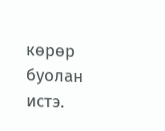көрөр буолан истэ.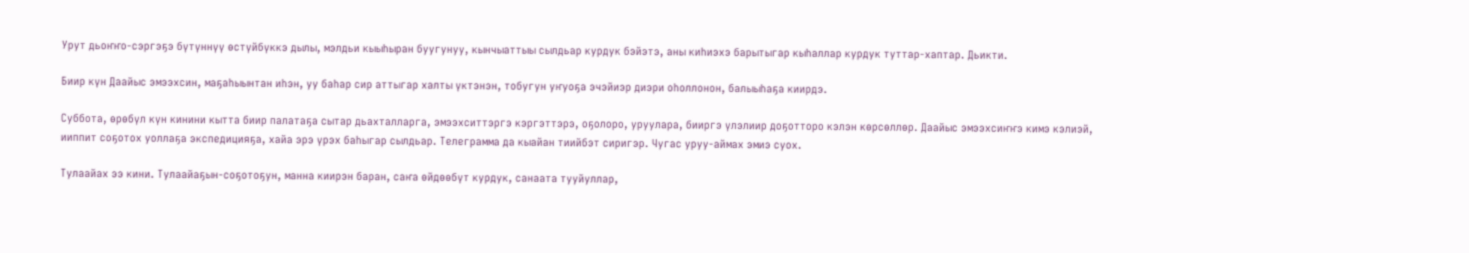Урут дьоҥҥо-сэргэҕэ бүтүннүү өстүйбүккэ дылы, мэлдьи кыыһыран буугунуу, кынчыаттыы сылдьар курдук бэйэтэ, аны киһиэхэ барытыгар кыһаллар курдук туттар-хаптар. Дьикти.

Биир күн Даайыс эмээхсин, маҕаһыынтан иһэн, уу баһар сир аттыгар халты үктэнэн, тобугун уҥуоҕа эчэйиэр диэри оһоллонон, балыыһаҕа киирдэ.

Суббота, өрөбүл күн кинини кытта биир палатаҕа сытар дьахталларга, эмээхситтэргэ кэргэттэрэ, оҕолоро, уруулара, бииргэ үлэлиир доҕотторо кэлэн көрсөллөр. Даайыс эмээхсиҥҥэ кимэ кэлиэй, ииппит соҕотох уоллаҕа экспедицияҕа, хайа эрэ үрэх баһыгар сылдьар. Телеграмма да кыайан тиийбэт сиригэр. Чугас уруу-аймах эмиэ суох.

Тулаайах ээ кини. Тулаайаҕын-соҕотоҕун, манна киирэн баран, саҥа өйдөөбүт курдук, санаата тууйуллар,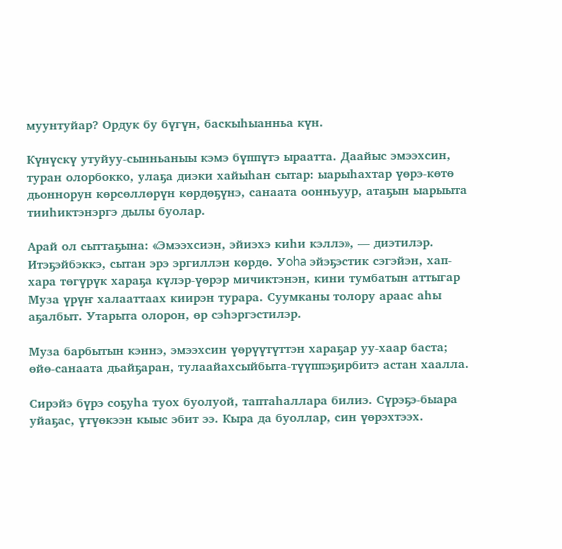муунтуйар? Ордук бу бүгүн, баскыһыанньа күн.

Күнүскү утуйуу-сынньаныы кэмэ бүппүтэ ыраатта. Даайыс эмээхсин, туран олорбокко, улаҕа диэки хайыһан сытар: ыарыһахтар үөрэ-көтө дьоннорун көрсөллөрүн көрдөҕүнэ, санаата оонньуур, атаҕын ыарыыта тииһиктэнэргэ дылы буолар.

Арай ол сыттаҕына: «Эмээхсиэн, эйиэхэ киһи кэллэ», — диэтилэр. Итэҕэйбэккэ, сытан эрэ эргиллэн көрдө. Уoha эйэҕэстик сэгэйэн, хап-хара төгүрүк хараҕа күлэр-үөрэр мичиктэнэн, кини тумбатын аттыгар Муза үрүҥ халааттаах киирэн турара. Суумканы толору араас аhы аҕалбыт. Утарыта олорон, өр сэһэргэстилэр.

Муза барбытын кэннэ, эмээхсин үөрүүтүттэн хараҕар уу-хаар баста; өйө-санаата дьайҕаран, тулаайахсыйбыта-түүппэҕирбитэ астан хаалла.

Сирэйэ бүрэ соҕуһа туох буолуой, таптаһаллара билиэ. Сүрэҕэ-быара уйаҕас, үтүөкээн кыыс эбит ээ. Кыра да буоллар, син үөрэхтээх.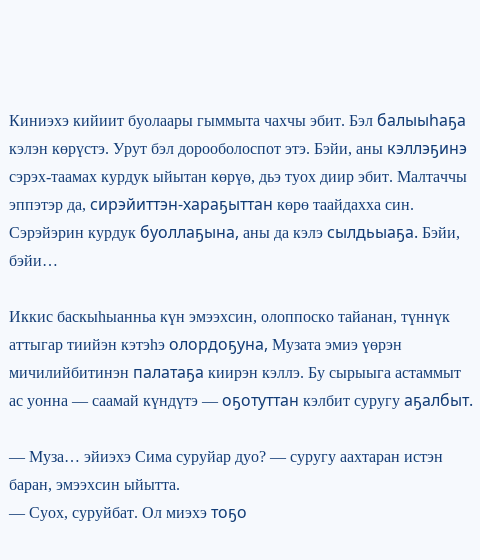Киниэхэ кийиит буолаары гыммыта чахчы эбит. Бэл балыыһаҕа кэлэн көрүстэ. Урут бэл дорооболоспот этэ. Бэйи, аны кэллэҕинэ сэрэх-таамах курдук ыйытан көрүө, дьэ туох диир эбит. Малтаччы эппэтэр да, сирэйиттэн-хараҕыттан көрө таайдахха син. Сэрэйэрин курдук буоллаҕына, аны да кэлэ сылдьыаҕа. Бэйи, бэйи…

Иккис баскыһыанньа күн эмээхсин, олоппоско тайанан, түннүк аттыгар тиийэн кэтэһэ олордоҕуна, Музата эмиэ үөрэн мичилийбитинэн палатаҕа киирэн кэллэ. Бу сырыыга астаммыт ас уонна — саамай күндүтэ — оҕотуттан кэлбит суругу аҕалбыт.

— Муза… эйиэхэ Сима суруйар дуо? — суругу аахтаран истэн баран, эмээхсин ыйытта.
— Суох, суруйбат. Ол миэхэ тоҕо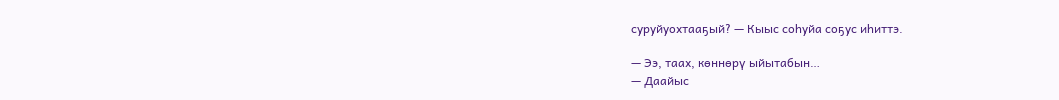суруйуохтааҕый? — Кыыс соһуйа соҕус иһиттэ.

— Ээ, таах, көннөрү ыйытабын…
— Даайыс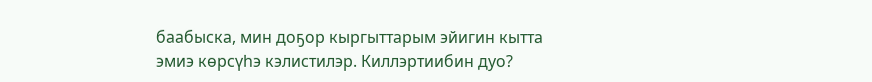баабыска, мин доҕор кыргыттарым эйигин кытта эмиэ көрсүһэ кэлистилэр. Киллэртиибин дуо?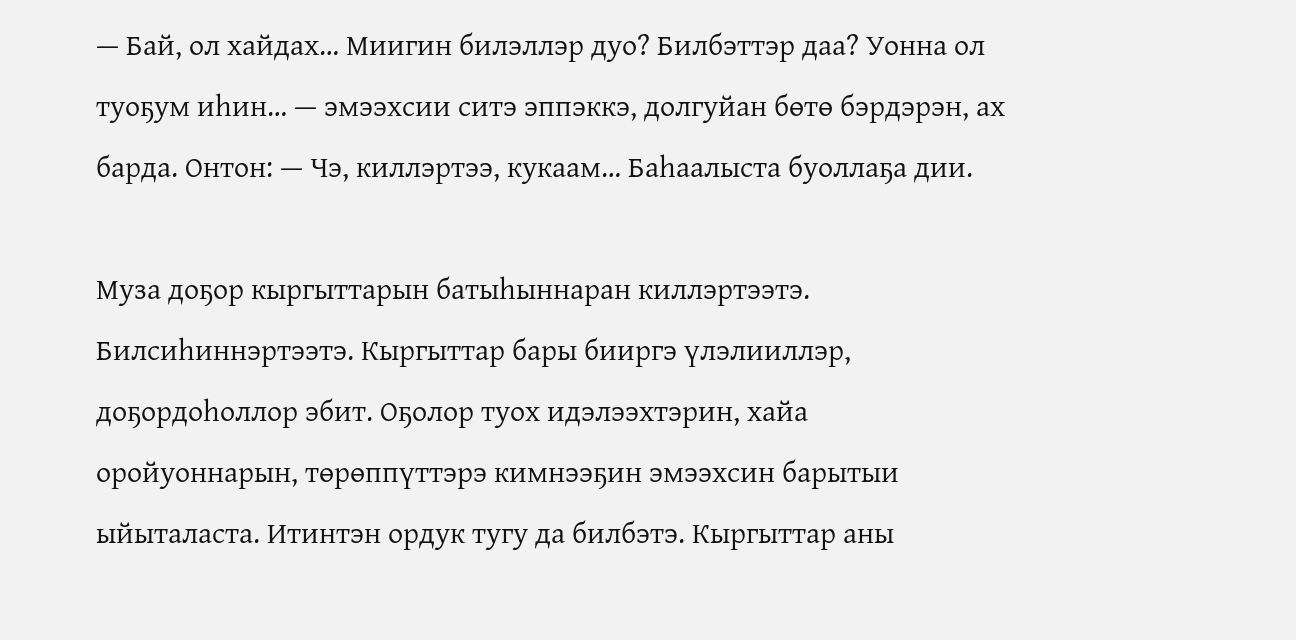— Бай, ол хайдах… Миигин билэллэр дуо? Билбэттэр даа? Уонна ол туоҕум иһин… — эмээхсии ситэ эппэккэ, долгуйан бөтө бэрдэрэн, ах барда. Онтон: — Чэ, киллэртээ, кукаам… Баһаалыста буоллаҕа дии.

Муза доҕор кыргыттарын батыһыннаран киллэртээтэ. Билсиһиннэртээтэ. Кыргыттар бары бииргэ үлэлииллэр, доҕордоһоллор эбит. Оҕолор туох идэлээхтэрин, хайа оройуоннарын, төрөппүттэрэ кимнээҕин эмээхсин барытыи ыйыталаста. Итинтэн ордук тугу да билбэтэ. Кыргыттар аны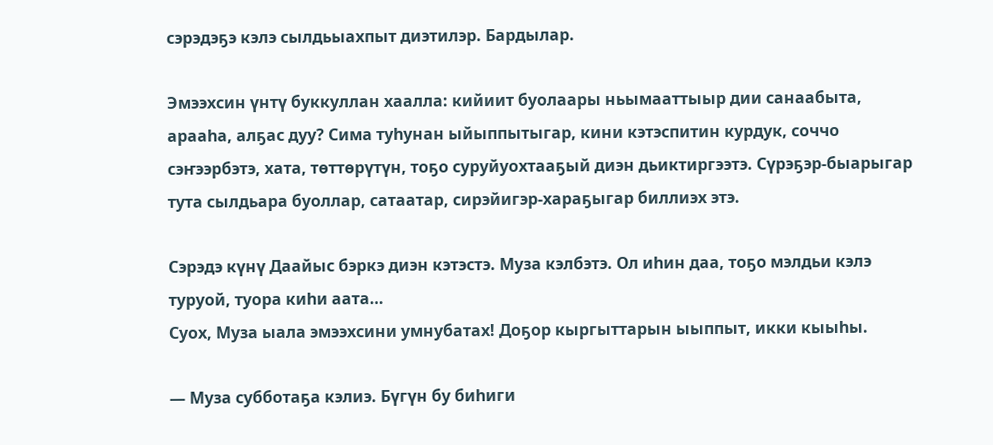сэрэдэҕэ кэлэ сылдьыахпыт диэтилэр. Бардылар.

Эмээхсин үнтү буккуллан хаалла: кийиит буолаары ньымааттыыр дии санаабыта, арааһа, алҕас дуу? Сима туһунан ыйыппытыгар, кини кэтэспитин курдук, соччо сэҥээрбэтэ, хата, төттөрүтүн, тоҕо суруйуохтааҕый диэн дьиктиргээтэ. Сүрэҕэр-быарыгар тута сылдьара буоллар, сатаатар, сирэйигэр-хараҕыгар биллиэх этэ.

Сэрэдэ күнү Даайыс бэркэ диэн кэтэстэ. Муза кэлбэтэ. Ол иһин даа, тоҕо мэлдьи кэлэ туруой, туора киһи аата…
Суох, Муза ыала эмээхсини умнубатах! Доҕор кыргыттарын ыыппыт, икки кыыһы.

— Муза субботаҕа кэлиэ. Бүгүн бу биһиги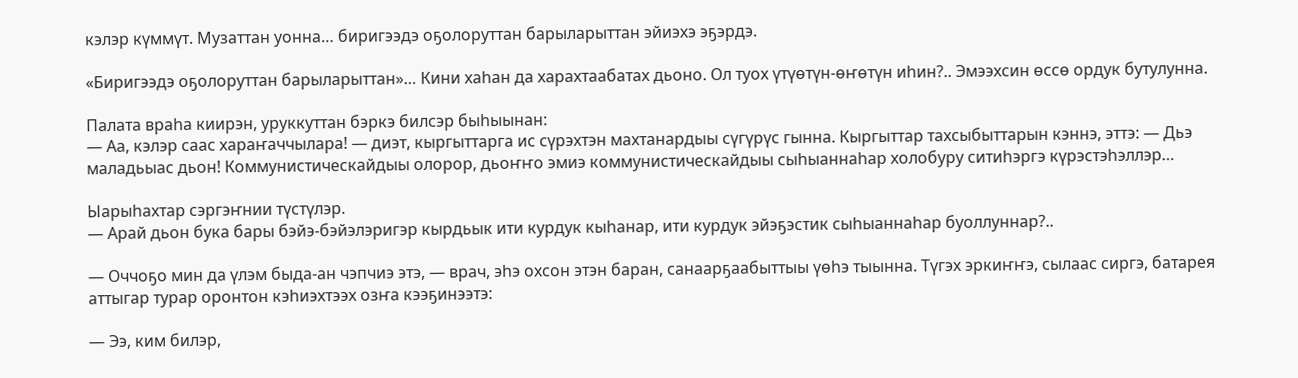кэлэр күммүт. Музаттан уонна… биригээдэ оҕолоруттан барыларыттан эйиэхэ эҕэрдэ.

«Биригээдэ оҕолоруттан барыларыттан»… Кини хаһан да харахтаабатах дьоно. Ол туох үтүөтүн-өҥөтүн иһин?.. Эмээхсин өссө ордук бутулунна.

Палата враһа киирэн, уруккуттан бэркэ билсэр быһыынан:
— Аа, кэлэр саас хараҥаччылара! — диэт, кыргыттарга ис сүрэхтэн махтанардыы сүгүрүс гынна. Кыргыттар тахсыбыттарын кэннэ, эттэ: — Дьэ маладьыас дьон! Коммунистическайдыы олорор, дьоҥҥо эмиэ коммунистическайдыы сыһыаннаһар холобуру ситиһэргэ күрэстэһэллэр…

Ыарыһахтар сэргэҥнии түстүлэр.
— Арай дьон бука бары бэйэ-бэйэлэригэр кырдьык ити курдук кыһанар, ити курдук эйэҕэстик сыһыаннаһар буоллуннар?..

— Оччоҕо мин да үлэм быда-ан чэпчиэ этэ, — врач, эһэ охсон этэн баран, санаарҕаабыттыы үөһэ тыынна. Түгэх эркиҥҥэ, сылаас сиргэ, батарея аттыгар турар оронтон кэһиэхтээх озҥа кээҕинээтэ:

— Ээ, ким билэр,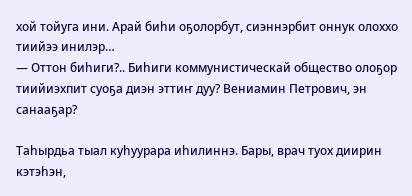хой тойуга ини. Арай биһи оҕолорбут, сиэннэрбит оннук олоххо тиийээ инилэр…
— Оттон биһиги?.. Биһиги коммунистическай общество олоҕор тиийиэхпит суоҕа диэн эттиҥ дуу? Вениамин Петрович, эн санааҕар?

Таһырдьа тыал куһуурара иһилиннэ. Бары, врач туох диирин кэтэһэн,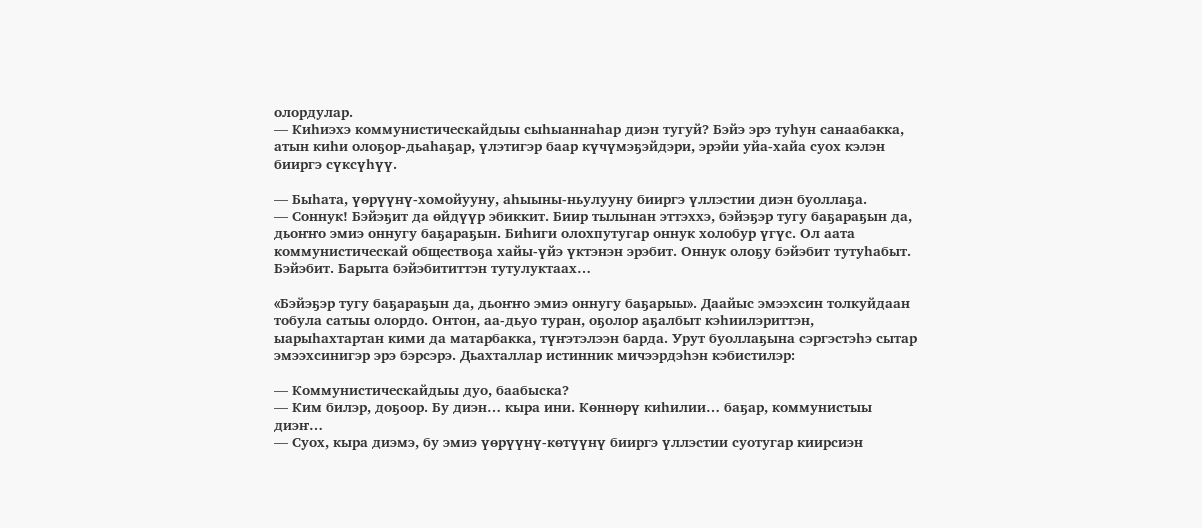олордулар.
— Киһиэхэ коммунистическайдыы сыһыаннаһар диэн тугуй? Бэйэ эрэ туһун санаабакка, атын киһи олоҕор-дьаһаҕар, үлэтигэр баар күчүмэҕэйдэри, эрэйи уйа-хайа суох кэлэн бииргэ сүксүһүү.

— Быһата, үөрүүнү-хомойууну, аһыыны-ньулууну бииргэ үллэстии диэн буоллаҕа.
— Соннук! Бэйэҕит да өйдүүр эбиккит. Биир тылынан эттэххэ, бэйэҕэр тугу баҕараҕын да, дьоҥҥо эмиэ оннугу баҕараҕын. Биһиги олохпутугар оннук холобур үгүс. Ол аата коммунистическай обществоҕа хайы-үйэ үктэнэн эрэбит. Оннук олоҕу бэйэбит тутуһабыт. Бэйэбит. Барыта бэйэбититтэн тутулуктаах…

«Бэйэҕэр тугу баҕараҕын да, дьоҥҥо эмиэ оннугу баҕарыы». Даайыс эмээхсин толкуйдаан тобула сатыы олордо. Онтон, аа-дьуо туран, оҕолор аҕалбыт кэһиилэриттэн, ыарыһахтартан кими да матарбакка, түҥэтэлээн барда. Урут буоллаҕына сэргэстэһэ сытар эмээхсинигэр эрэ бэрсэрэ. Дьахталлар истинник мичээрдэһэн кэбистилэр:

— Коммунистическайдыы дуо, баабыска?
— Ким билэр, доҕоор. Бу диэн… кыра ини. Көннөрү киһилии… баҕар, коммунистыы диэҥ…
— Суох, кыра диэмэ, бу эмиэ үөрүүнү-көтүүнү бииргэ үллэстии суотугар киирсиэн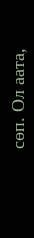сөп. Ол аата,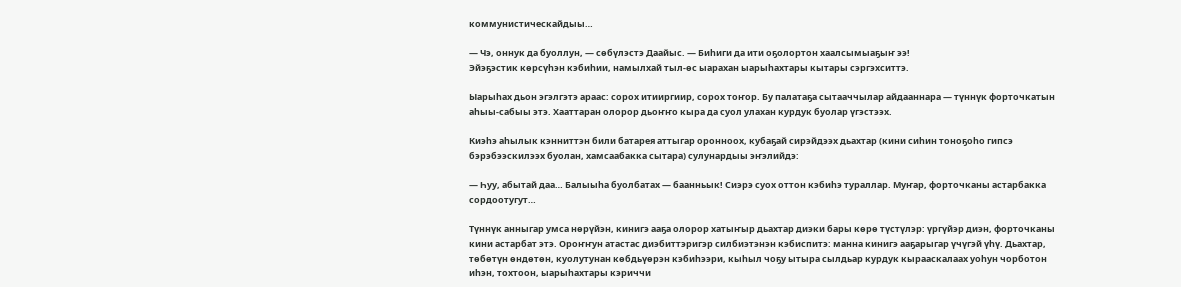коммунистическайдыы…

— Чэ, оннук да буоллун, — сөбүлэстэ Даайыс. — Биһиги да ити оҕолортон хаалсымыаҕыҥ ээ!
Эйэҕэстик көрсүһэн кэбиһии, намылхай тыл-өс ыарахан ыарыһахтары кытары сэргэхситтэ.

Ыарыһах дьон эгэлгэтэ араас: сорох итииргиир, сорох тоҥор. Бу палатаҕа сытааччылар айдааннара — түннүк форточкатын аһыы-сабыы этэ. Хааттаран олорор дьоҥҥо кыра да суол улахан курдук буолар үгэстээх.

Киэһэ аһылык кэнниттэн били батарея аттыгар оронноох, кубаҕай сирэйдээх дьахтар (кини сиһин тоноҕоһо гипсэ бэрэбээскилээх буолан, хамсаабакка сытара) сулунардыы эҥэлийдэ:

— Һуу, абытай даа… Балыыһа буолбатах — баанньык! Сиэрэ суох оттон кэбиһэ тураллар. Муҥар, форточканы астарбакка сордоотугут…

Түннүк анныгар умса нөрүйэн, кинигэ ааҕа олорор хатыҥыр дьахтар диэки бары көрө түстүлэр: үргүйэр диэн, форточканы кини астарбат этэ. Ороҥҥун атастас диэбиттэригэр силбиэтэнэн кэбиспитэ: манна кинигэ ааҕарыгар үчүгэй үhү. Дьахтар, төбөтүн өндөтөн, куолутунан көбдьүөрэн кэбиһээри, кыһыл чоҕу ытыра сылдьар курдук кырааскалаах уоhун чорботон иһэн, тохтоон, ыарыһахтары кэриччи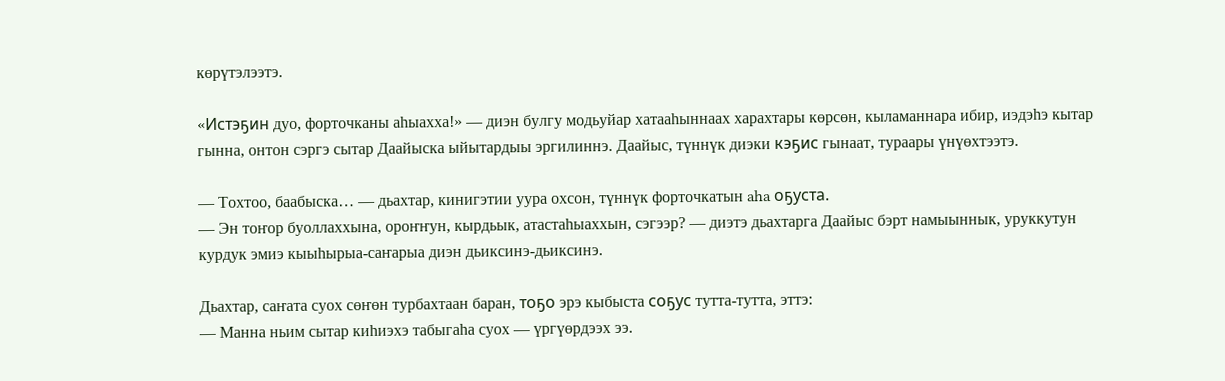көрүтэлээтэ.

«Истэҕин дуо, форточканы аһыахха!» — диэн булгу модьуйар хатааһыннаах харахтары көрсөн, кыламаннара ибир, иэдэһэ кытар гынна, онтон сэргэ сытар Даайыска ыйытардыы эргилиннэ. Даайыс, түннүк диэки кэҕис гынаат, тураары үнүөхтээтэ.

— Тохтоо, баабыска… — дьахтар, кинигэтии уура охсон, түннүк форточкатын aha оҕуста.
— Эн тоҥор буоллаххына, ороҥҥун, кырдьык, атастаһыаххын, сэгээр? — диэтэ дьахтарга Даайыс бэрт намыыннык, уруккутун курдук эмиэ кыыһырыа-саҥарыа диэн дьиксинэ-дьиксинэ.

Дьахтар, саҥата суох сөҥөн турбахтаан баран, тоҕо эрэ кыбыста соҕус тутта-тутта, эттэ:
— Манна ньим сытар киһиэхэ табыгаһа суох — үргүөрдээх ээ.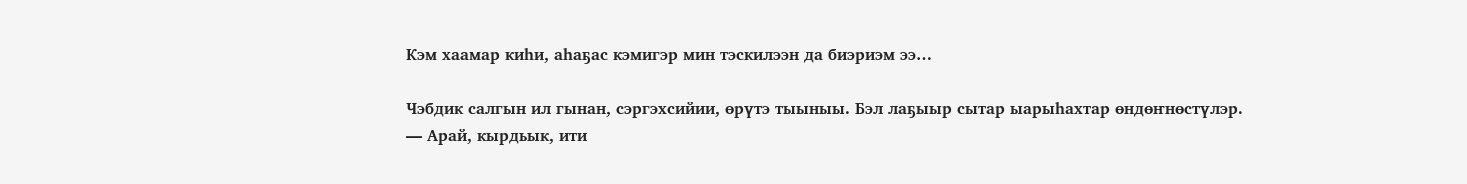Кэм хаамар киһи, аһаҕас кэмигэр мин тэскилээн да биэриэм ээ…

Чэбдик салгын ил гынан, сэргэхсийии, өрүтэ тыыныы. Бэл лаҕыыр сытар ыарыһахтар өндөҥнөстүлэр.
— Арай, кырдьык, ити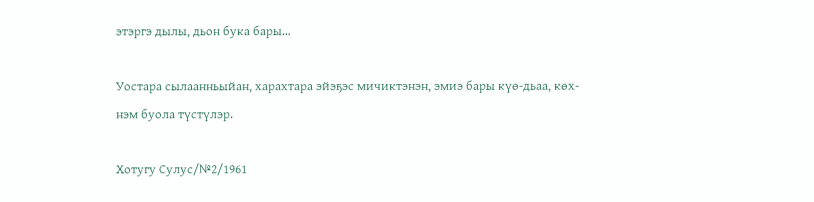этэргэ дылы, дьон бука бары…

Уостара сылаанньыйан, харахтара эйэҕэс мичиктэнэн, эмиэ бары күө-дьаа, көх-нэм буола түстүлэр.

Хотугу Сулус/№2/1961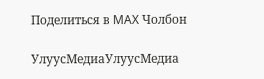Поделиться в MAX Чолбон

УлуусМедиаУлуусМедиа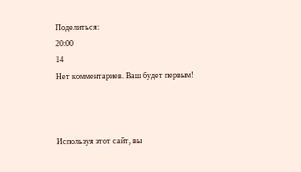Поделиться:
20:00
14
Нет комментариев. Ваш будет первым!



Используя этот сайт, вы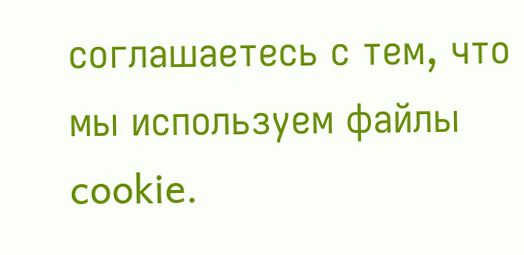соглашаетесь с тем, что мы используем файлы cookie.